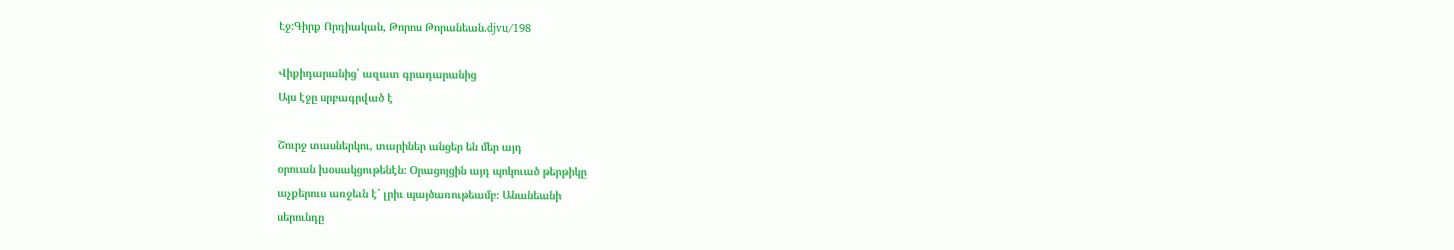Էջ:Գիրք Որդիական, Թորոս Թորանեան.djvu/198

Վիքիդարանից՝ ազատ գրադարանից
Այս էջը սրբագրված է

Շուրջ տասներկու, տարիներ անցեր են մեր այդ
օրուան խօսակցութենէն: Օրացոյցին այդ պոկուած թերթիկը
աչքերուս առջեւն է՝ լրիւ պայծառութեամբ։ Անանեանի
սերունդը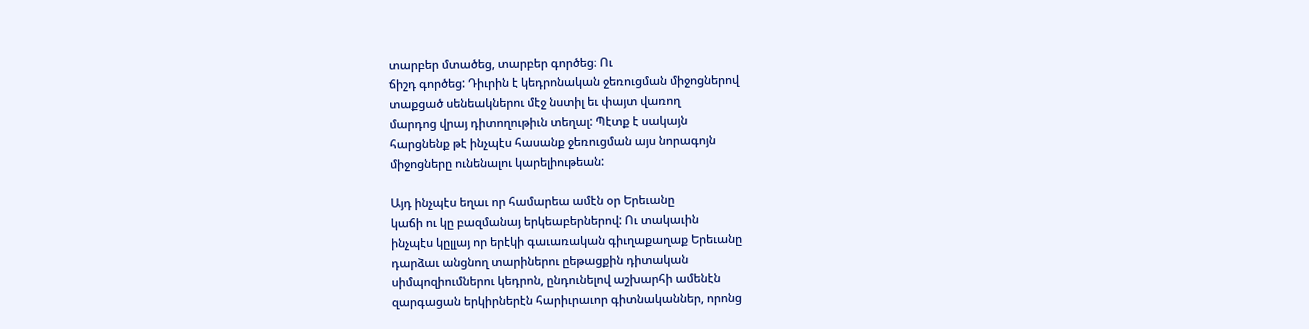տարբեր մտածեց, տարբեր գործեց։ Ու
ճիշդ գործեց: Դիւրին է կեդրոնական ջեռուցման միջոցներով
տաքցած սենեակներու մէջ նստիլ եւ փայտ վառող
մարդոց վրայ դիտողութիւն տեղալ: Պէտք է սակայն
հարցնենք թէ ինչպէս հասանք ջեռուցման այս նորագոյն
միջոցները ունենալու կարելիութեան:

Այդ ինչպէս եղաւ որ համարեա ամէն օր Երեւանը
կաճի ու կը բազմանայ երկեաբերներով: Ու տակաւին
ինչպէս կըլլայ որ երէկի գաւառական գիւղաքաղաք Երեւանը
դարձաւ անցնող տարիներու ըեթացքին դիտական
սիմպոզիումներու կեդրոն, ընդունելով աշխարհի ամենէն
զարգացան երկիրներէն հարիւրաւոր գիտնականներ, որոնց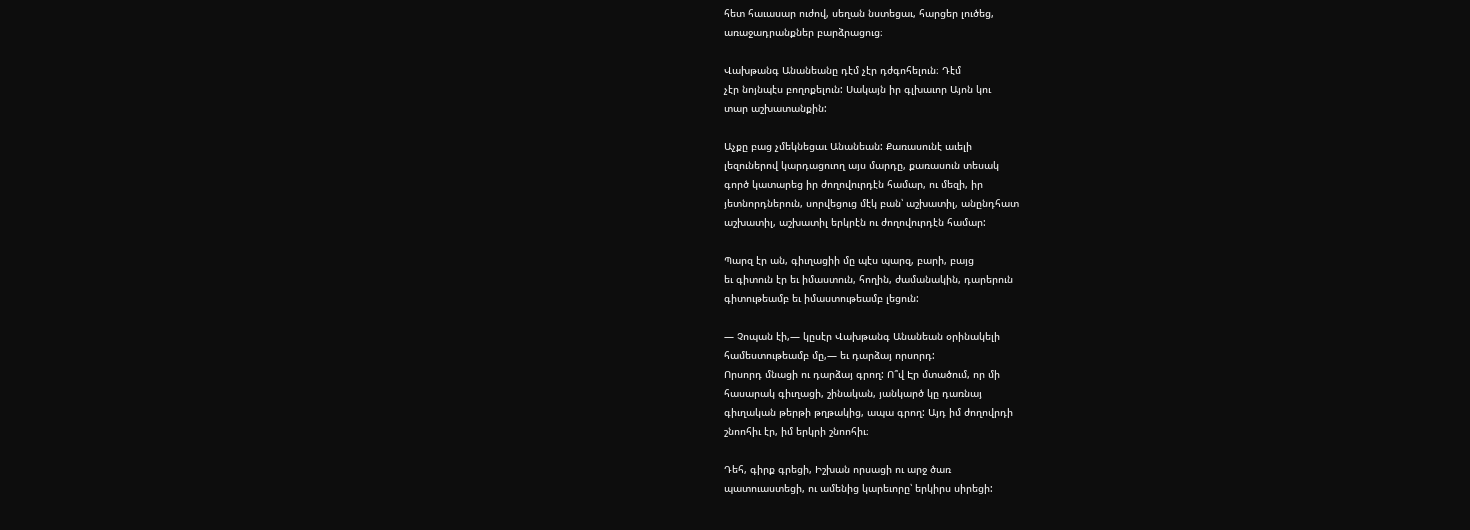հետ հաւասար ուժով, սեղան նստեցաւ, հարցեր լուծեց,
առաջադրանքներ բարձրացուց։

Վախթանգ Անանեանը դէմ չէր դժգոհելուն։ Դէմ
չէր նոյնպէս բողոքելուն: Սակայն իր գլխաւոր Այոն կու
տար աշխատանքին:

Աչքը բաց չմեկնեցաւ Անանեան: Քառասունէ աւելի
լեզուներով կարդացուող այս մարդը, քառասուն տեսակ
գործ կատարեց իր ժողովուրդէն համար, ու մեզի, իր
յետնորդներուն, սորվեցուց մէկ բան՝ աշխատիլ, անընդհատ
աշխատիլ, աշխատիլ երկրէն ու ժողովուրդէն համար:

Պարզ էր ան, գիւղացիի մը պէս պարզ, բարի, բայց
եւ գիտուն էր եւ իմաստուն, հողին, ժամանակին, դարերուն
գիտութեամբ եւ իմաստութեամբ լեցուն:

— Չոպան էի,— կըսէր Վախթանգ Անանեան օրինակելի
համեստութեամբ մը,— եւ դարձայ որսորդ:
Որսորդ մնացի ու դարձայ գրող: Ո՞վ Էր մտածում, որ մի
հասարակ գիւղացի, շինական, յանկարծ կը դառնայ
գիւղական թերթի թղթակից, ապա գրող: Այդ իմ ժողովրդի
շնոոհիւ էր, իմ երկրի շնոոհիւ։

Դեհ, գիրք գրեցի, Իշխան որսացի ու արջ ծառ
պատուաստեցի, ու ամենից կարեւորը՝ երկիրս սիրեցի: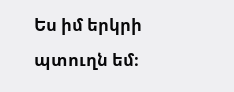Ես իմ երկրի պտուղն եմ։